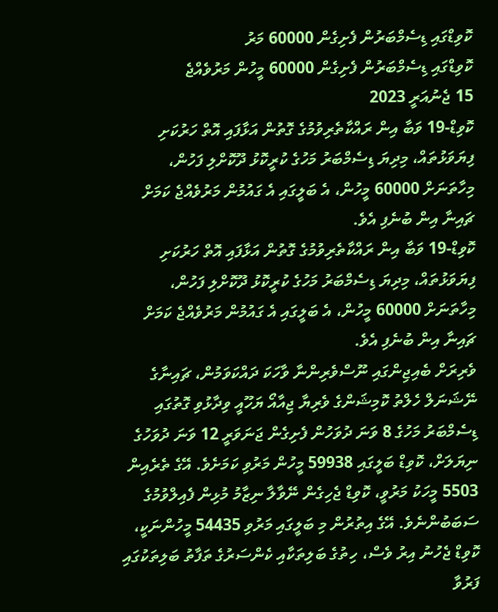ކޮވިޑްގައި ޑިސެމްބަރުން ފެށިގެން 60000 މަރު
ކޮވިޑްގައި ޑިސެމްބަރުން ފެށިގެން 60000 މީހުން މަރުވެއްޖެ
15 ޖެނުއަރީ 2023
ކޮވިޑް-19 ވަބާ އިން ރައްކާތެރިވުމުގެ ގޮތުން އަޅާފައި އޮތް ހަރުކަށި ފިޔަވަޅުތައް، މިދިޔަ ޑިސެމްބަރު މަހުގެ ކުރީކޮޅު ދޫކޮށްލި ފަހުން، މިހާތަނަށް 60000 މީހުން، އެ ބަލީގައި އެ ގައުމުން މަރުވެއްޖެ ކަމަށް ޗައިނާ އިން ބުނެފި އެވެ.
ކޮވިޑް-19 ވަބާ އިން ރައްކާތެރިވުމުގެ ގޮތުން އަޅާފައި އޮތް ހަރުކަށި ފިޔަވަޅުތައް، މިދިޔަ ޑިސެމްބަރު މަހުގެ ކުރީކޮޅު ދޫކޮށްލި ފަހުން، މިހާތަނަށް 60000 މީހުން، އެ ބަލީގައި އެ ގައުމުން މަރުވެއްޖެ ކަމަށް ޗައިނާ އިން ބުނެފި އެވެ.
ވެރިރަށް ބެއިޖިންގައި ނޫސްވެރިންނާ ވާހަކަ ދައްކަވަމުން، ޗައިނާގެ ނޭޝަނަލް ހެލްތު ކޮމިޝަންގެ ވެރިޔާ ޖިއާއޯ ޔަހޫއީ ވިދާޅުވި ގޮތުގައި ޑިސެމްބަރު މަހުގެ 8 ވަނަ ދުވަހުން ފެށިގެން ޖަނަވަރީ 12 ވަނަ ދުވަހުގެ ނިޔަލަށް، ކޮވިޑް ބަލީގައި 59938 މީހުން މަރުވި ކަމަށެވެ. އޭގެ ތެރެއިން 5503 މީހަކު މަރުވީ، ކޮވިޑް ޖެހިގެން ނޭވާލާ ނިޒާމު މުޅިން ފެއިލްވުމުގެ ސަބަބުންނެވެ. އޭގެ އިތުރުން މި ބަލީގައި މަރުވި 54435 މީހުންނަކީ، ކޮވިޑް ޖެހުނު އިރު ވެސް، ހިތުގެ ބަލިތަކާއި ކެންސަރުގެ ތަފާތު ބަލިތަކުގައި ފަރުވާ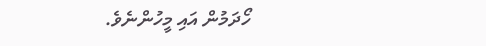ހޯދަމުން އައި މީހުންނެވެ.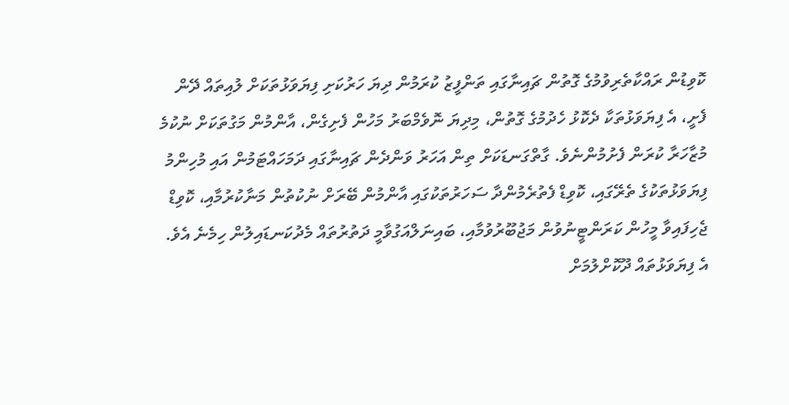ކޮވިޑުން ރައްކާތެރިވުމުގެ ގޮތުން ޗައިނާގައި ތަންފީޒު ކުރަމުން ދިޔަ ހަރުކަށި ފިޔަވަޅުތަކަށް ލުއިތައް ދޭން ފެށީ، އެ ފިޔަވަޅުތަކާ ދެކޮޅު ހެދުމުގެ ގޮތުން، މިދިޔަ ނޮވެމްބަރު މަހުން ފެށިގެން، އާންމުން މަގުތަކަށް ނުކުމެ މުޒާހަރާ ކުރަން ފެށުމުންނެވެ. ގާތްގަނޑަކަށް ތިން އަހަރު ވަންދެން ޗައިނާގައި ދަމަހައްޓަމުން އައި މުހިންމު ފިޔަވަޅުތަކުގެ ތެރޭގައި، ކޮވިޑް ފެތުރެމުންދާ ސަހަރުތަކުގައި އާންމުން ބޭރަށް ނުކުތުން މަނާކުރުމާއި، ކޮވިޑް ޖެހިފައިވާ މީހުން ކަރަންޓީނުވުން މަޖުބޫރުވުމާއި، ބައިނަލްއަގުވާމީ ދަތުރުތައް މެދުކަނޑައިލުން ހިމެނެ އެވެ.
އެ ފިޔަވަޅުތައް ދޫކޮށްލުމަށް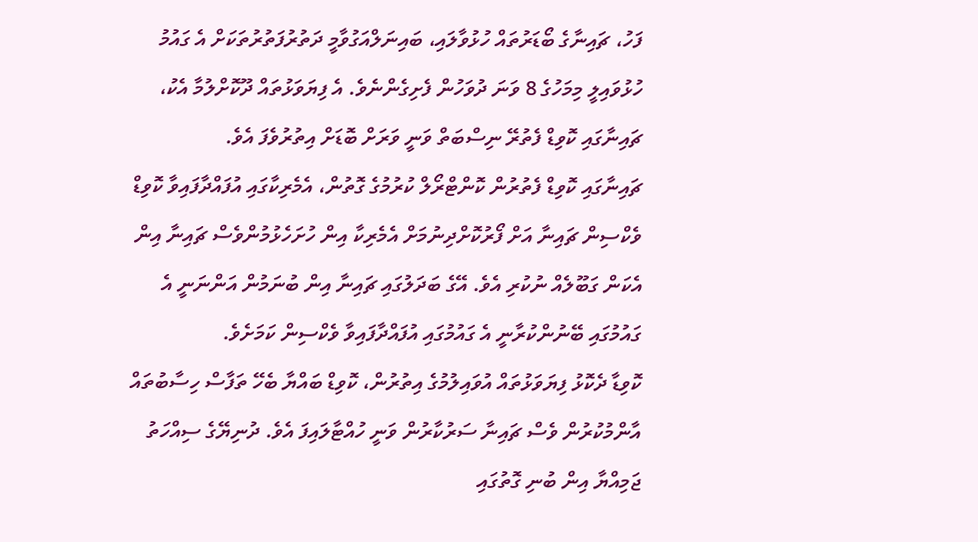ފަހު، ޗައިނާގެ ބޯޑަރުތައް ހުޅުވާލައި، ބައިނަލްއަގުވާމީ ދަތުރުފަތުރުތަކަށް އެ ގައުމު ހުޅުވައިލީ މިމަހުގެ 8 ވަނަ ދުވަހުން ފެށިގެންނެވެ. އެ ފިޔަވަޅުތައް ދޫކޮށްލުމާ އެކު، ޗައިނާގައި ކޮވިޑް ފެތުރޭ ނިސްބަތް ވަނީ ވަރަށް ބޮޑަށް އިތުރުވެފަ އެވެ.
ޗައިނާގައި ކޮވިޑް ފެތުރުން ކޮންޓްރޯލް ކުރުމުގެ ގޮތުން، އެމެރިކާގައި އުފައްދާފައިވާ ކޮވިޑް ވެކްސިން ޗައިނާ އަށް ފޯރުކޮށްދިނުމަށް އެމެރިކާ އިން ހުށަހެޅުމުންވެސް ޗައިނާ އިން އެކަން ގަބޫލެއް ނުކުރި އެވެ. އޭގެ ބަދަލުގައި ޗައިނާ އިން ބުނަމުން އަންނަނީ އެ ގައުމުގައި ބޭނުންކުރާނީ އެ ގައުމުގައި އުފައްދާފައިވާ ވެކްސިން ކަމަށެވެ.
ކޮވިޑާ ދެކޮޅު ފިޔަވަޅުތައް އުވައިލުމުގެ އިތުރުން، ކޮވިޑް ބައްޔާ ބެހޭ ތަފާސް ހިސާބުތައް އާންމުކުރުން ވެސް ޗައިނާ ސަރުކާރުން ވަނީ ހުއްޓާލައިފަ އެވެ. ދުނިޔޭގެ ސިއްހަތު ޖަމިއްޔާ އިން ބުނި ގޮތުގައި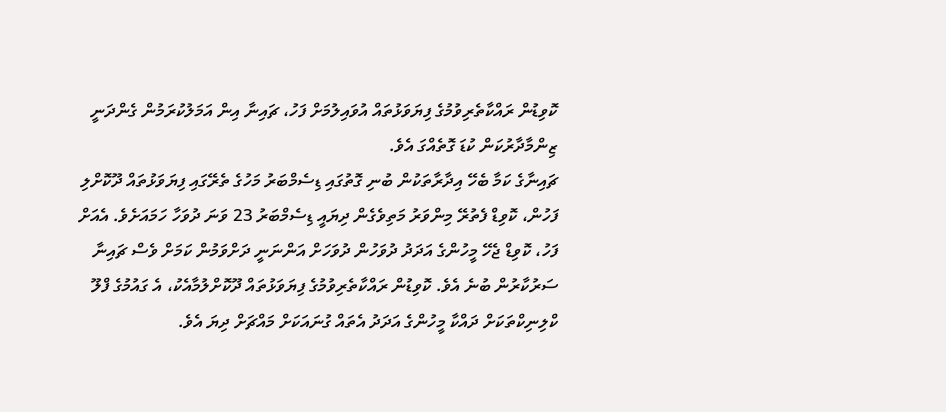ކޮވިޑުން ރައްކާތެރިވުމުގެ ފިޔަވަޅުތައް އުވައިލުމަށް ފަހު، ޗައިނާ އިން އަމަލުކުރަމުން ގެންދަނީ ޒިންމާދާރުކަން ކުޑަ ގޮތެއްގަ އެވެ.
ޗައިނާގެ ކަމާ ބެހޭ އިދާރާތަކުން ބުނި ގޮތުގައި ޑިސެމްބަރު މަހުގެ ތެރޭގައި ފިޔަވަޅުތައް ދޫކޮށްލި ފަހުން، ކޮވިޑް ފެތުރޭ މިންވަރު މަތިވެގެން ދިޔައީ ޑިސެމްބަރު 23 ވަނަ ދުވަހާ ހަމައަށެވެ. އެއަށް ފަހު، ކޮވިޑް ޖެހޭ މީހުންގެ އަދަދު ދުވަހުން ދުވަހަށް އަންނަނީ ދަށްވަމުން ކަމަށް ވެސް ޗައިނާ ސަރުކާރުން ބުނެ އެވެ. ކޮވިޑުން ރައްކާތެރިވުމުގެ ފިޔަވަޅުތައް ދޫކޮށްލުމާއެކު، އެ ގައުމުގެ ފްލޫ ކްލިނިކްތަކަށް ދައްކާ މީހުންގެ އަދަދު އެތައް ގުނައަކަށް މައްޗަށް ދިޔަ އެވެ.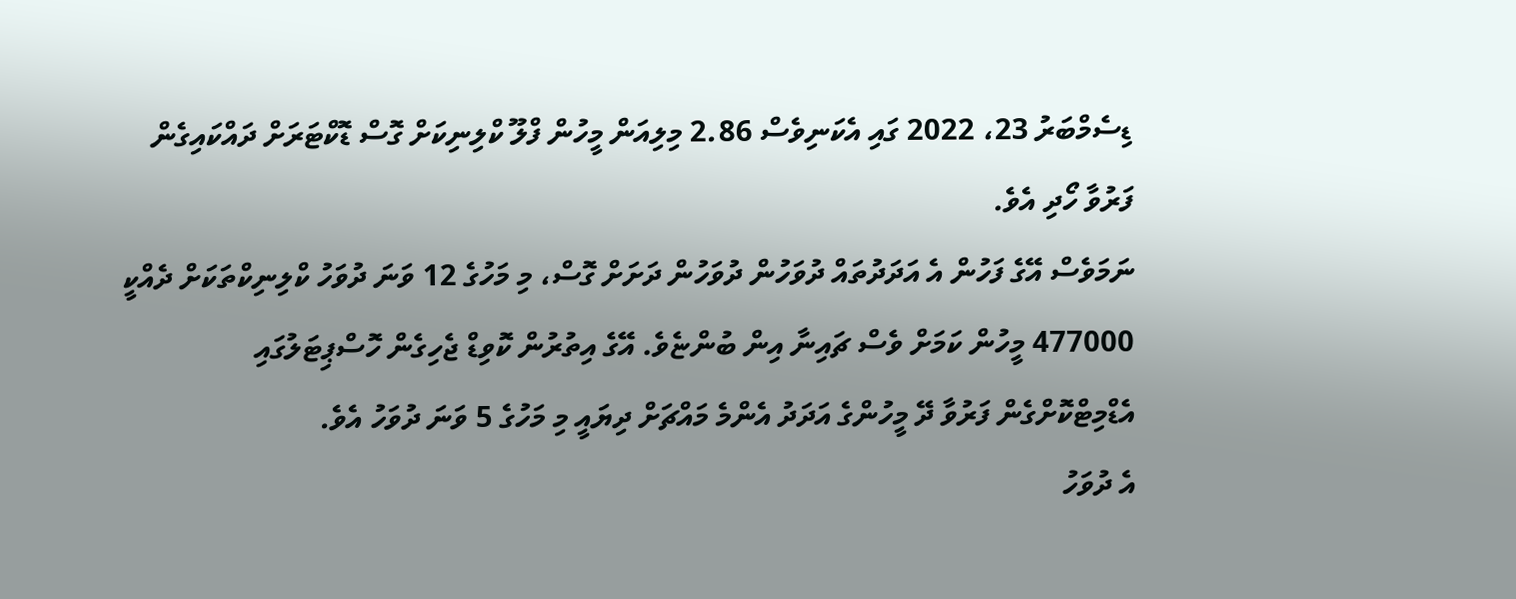ޑިސެމްބަރު 23، 2022 ގައި އެކަނިވެސް 2.86 މިލިއަން މީހުން ފްލޫ ކްލިނިކަށް ގޮސް ޑޮކްޓަރަށް ދައްކައިގެން ފަރުވާ ހޯދި އެވެ.
ނަމަވެސް އޭގެ ފަހުން އެ އަދަދުތައް ދުވަހުން ދުވަހުން ދަށަށް ގޮސް، މި މަހުގެ 12 ވަނަ ދުވަހު ކްލިނިކްތަކަށް ދެއްކީ 477000 މީހުން ކަމަށް ވެސް ޗައިނާ އިން ބުންޏެވެ. އޭގެ އިތުރުން ކޮވިޑް ޖެހިގެން ހޮސްޕިޓަލުގައި އެޑްމިޓްކޮށްގެން ފަރުވާ ދޭ މީހުންގެ އަދަދު އެންމެ މައްޗަށް ދިޔައީ މި މަހުގެ 5 ވަނަ ދުވަހު އެވެ.
އެ ދުވަހު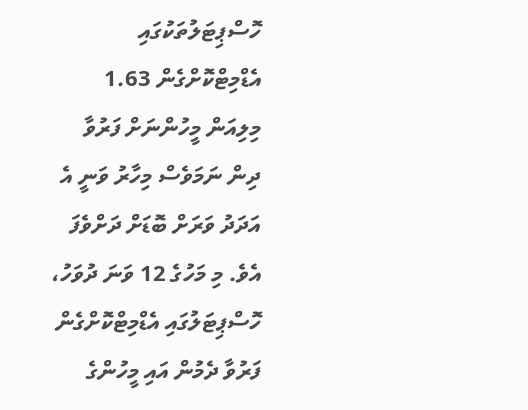ހޮސްޕިޓަލުތަކުގައި އެޑްމިޓްކޮށްގެން 1.63 މިލިއަން މީހުންނަށް ފަރުވާ ދިން ނަމަވެސް މިހާރު ވަނީ އެ އަދަދު ވަރަށް ބޮޑަށް ދަށްވެފަ އެވެ. މި މަހުގެ 12 ވަނަ ދުވަހު، ހޮސްޕިޓަލުގައި އެޑްމިޓްކޮށްގެން ފަރުވާ ދެމުން އައި މީހުންގެ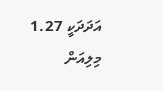އަދަދަކީ 1.27 މިލިއަން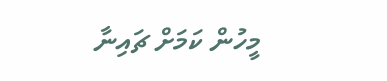މީހުން ކަމަށް ޗައިނާ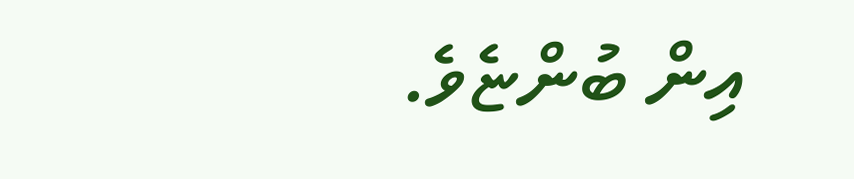އިން ބުންޏެވެ.